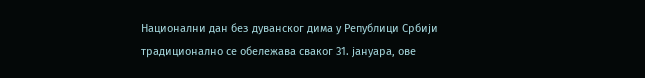Национални дан без дуванског дима у Републици Србији традиционално се обележава сваког 31. јануара, ове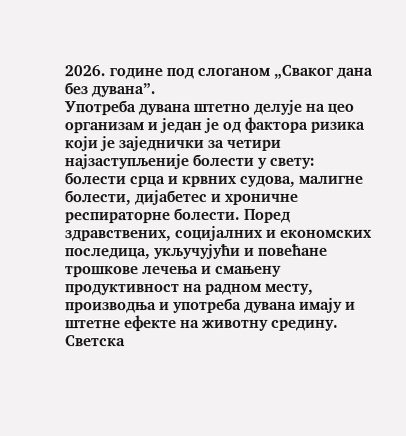2026. године под слоганом „Сваког дана без дувана”.
Употреба дувана штетно делује на цео организам и један је од фактора ризика који је заједнички за четири најзаступљеније болести у свету: болести срца и крвних судова, малигне болести, дијабетес и хроничне респираторне болести. Поред здравствених, социјалних и економских последица, укључујући и повећане трошкове лечења и смањену продуктивност на радном месту, производња и употреба дувана имају и штетне ефекте на животну средину.
Светска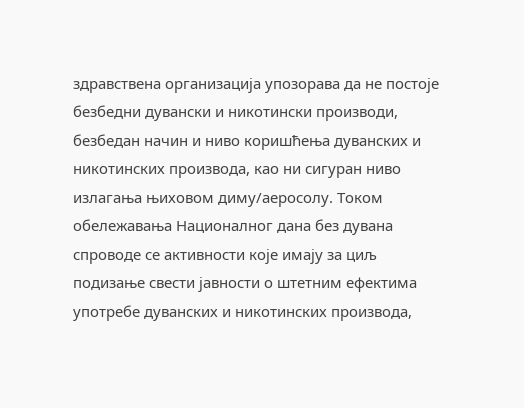здравствена организација упозорава да не постоје безбедни дувански и никотински производи, безбедан начин и ниво коришћења дуванских и никотинских производа, као ни сигуран ниво излагања њиховом диму/аеросолу. Током обележавања Националног дана без дувана спроводе се активности које имају за циљ подизање свести јавности о штетним ефектима употребе дуванских и никотинских производа,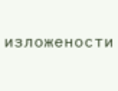изложености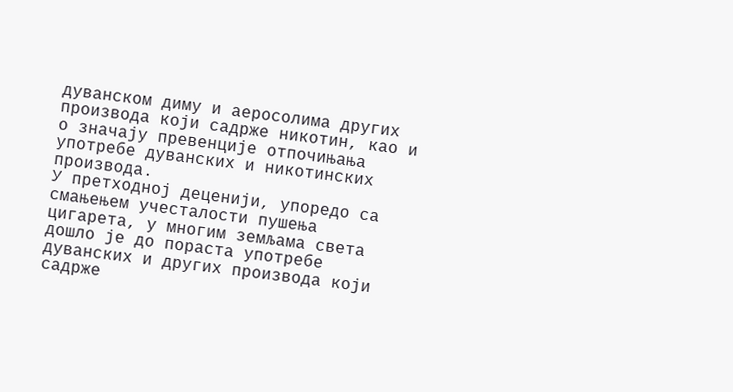дуванском диму и аеросолима других производа који садрже никотин, као и о значају превенције отпочињања употребе дуванских и никотинских производа.
У претходној деценији, упоредо са смањењем учесталости пушења цигарета, у многим земљама света дошло је до пораста употребе дуванских и других производа који садрже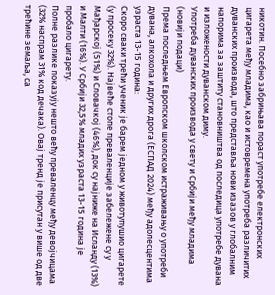никотин. Посебно забрињава пораст употребе електронских цигарета међу младима, као и истовремена употреба различитих дуванских производа, што представља нови изазов у глобалним напорима за заштиту становништва од последица употребе дувана и изложености дуванском диму.
Употреба дуванских производа у свету и Србији међу младима (новији подаци)
Према последњем Европском школском истраживању о употреби дувана, алкохола и других дрога (ЕСПАД 2024) међу адолесцентима узраста 13-15 година:
Скоро сваки трећи ученик је барем једном у животупушио цигарете (у просеку 32%). Највеће стопе преваленције забележене су у Мађарској (51%) и Словачкој (46%), док су најниже на Исланду (13%) и Малти (16%). У Србији 32,5% младих узраста 13-15 година је пробало цигарету.
Полне разлике показују нешто већу преваленцу међу девојчицама (32% наспрам 31% код дечака). Овај тренд је присутан у више од две трећине земаља, са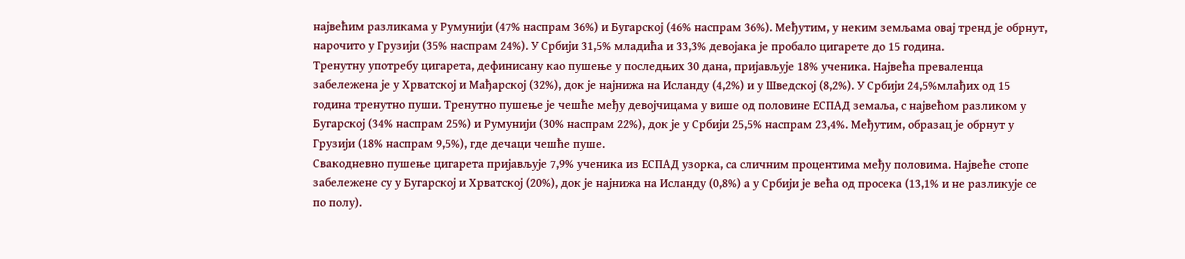највећим разликама у Румунији (47% наспрам 36%) и Бугарској (46% наспрам 36%). Међутим, у неким земљама овај тренд је обрнут, нарочито у Грузији (35% наспрам 24%). У Србији 31,5% младића и 33,3% девојака је пробало цигарете до 15 година.
Тренутну употребу цигарета, дефинисану као пушење у последњих 30 дана, пријављује 18% ученика. Највећа преваленца забележена је у Хрватској и Мађарској (32%), док је најнижа на Исланду (4,2%) и у Шведској (8,2%). У Србији 24,5%млађих од 15 година тренутно пуши. Тренутно пушење је чешће међу девојчицама у више од половине ЕСПАД земаља, с највећом разликом у Бугарској (34% наспрам 25%) и Румунији (30% наспрам 22%), док је у Србији 25,5% наспрам 23,4%. Међутим, образац је обрнут у Грузији (18% наспрам 9,5%), где дечаци чешће пуше.
Свакодневно пушење цигарета пријављује 7,9% ученика из ЕСПАД узорка, са сличним процентима међу половима. Највеће стопе забележене су у Бугарској и Хрватској (20%), док је најнижа на Исланду (0,8%) а у Србији је већа од просека (13,1% и не разликује се по полу).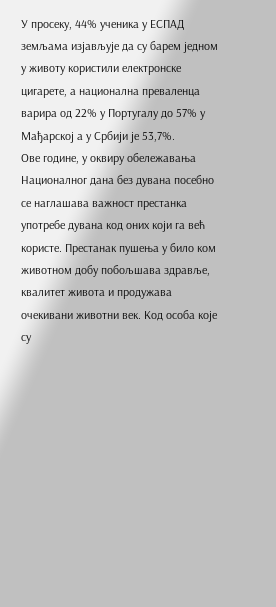У просеку, 44% ученика у ЕСПАД земљама изјављује да су барем једном у животу користили електронске цигарете, а национална преваленца варира од 22% у Португалу до 57% у Мађарској а у Србији је 53,7%.
Ове године, у оквиру обележавања Националног дана без дувана посебно се наглашава важност престанка употребе дувана код оних који га већ користе. Престанак пушења у било ком животном добу побољшава здравље, квалитет живота и продужава очекивани животни век. Код особа које су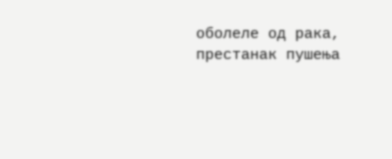оболеле од рака, престанак пушења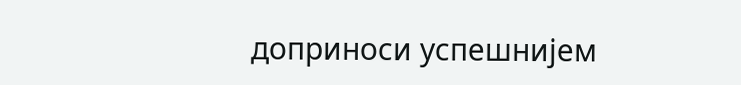доприноси успешнијем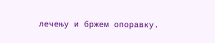лечењу и бржем опоравку.